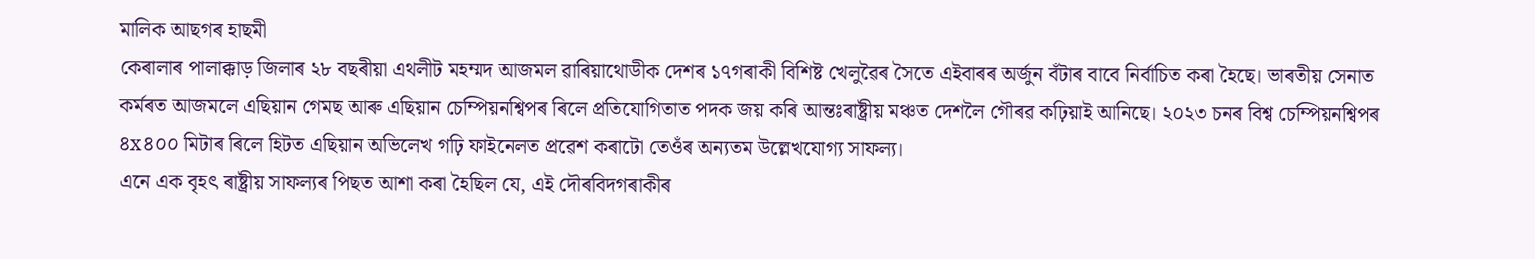মালিক আছগৰ হাছমী
কেৰালাৰ পালাক্কাড় জিলাৰ ২৮ বছৰীয়া এথলীট মহম্মদ আজমল ৱাৰিয়াথোডীক দেশৰ ১৭গৰাকী বিশিষ্ট খেলুৱৈৰ সৈতে এইবাৰৰ অৰ্জুন বঁটাৰ বাবে নিৰ্বাচিত কৰা হৈছে। ভাৰতীয় সেনাত কৰ্মৰত আজমলে এছিয়ান গেমছ আৰু এছিয়ান চেম্পিয়নশ্বিপৰ ৰিলে প্ৰতিযোগিতাত পদক জয় কৰি আন্তঃৰাষ্ট্ৰীয় মঞ্চত দেশলৈ গৌৰৱ কঢ়িয়াই আনিছে। ২০২৩ চনৰ বিশ্ব চেম্পিয়নশ্বিপৰ ৪x৪০০ মিটাৰ ৰিলে হিটত এছিয়ান অভিলেখ গঢ়ি ফাইনেলত প্ৰৱেশ কৰাটো তেওঁৰ অন্যতম উল্লেখযোগ্য সাফল্য।
এনে এক বৃহৎ ৰাষ্ট্ৰীয় সাফল্যৰ পিছত আশা কৰা হৈছিল যে, এই দৌৰবিদগৰাকীৰ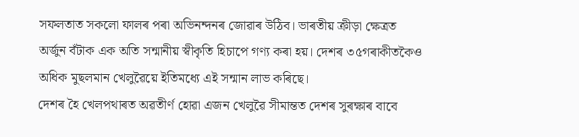সফলতাত সকলো ফালৰ পৰা অভিনন্দনৰ জোৱাৰ উঠিব। ভাৰতীয় ক্ৰীড়া ক্ষেত্ৰত অৰ্জুন বঁটাক এক অতি সন্মানীয় স্বীকৃতি হিচাপে গণ্য কৰা হয়। দেশৰ ৩৫গৰাকীতকৈও অধিক মুছলমান খেলুৱৈয়ে ইতিমধ্যে এই সন্মান লাভ কৰিছে।
দেশৰ হৈ খেলপথাৰত অৱতীৰ্ণ হোৱা এজন খেলুৱৈ সীমান্তত দেশৰ সুৰক্ষাৰ বাবে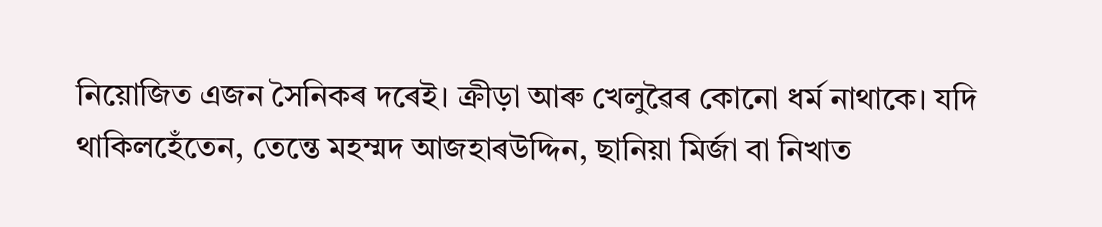নিয়োজিত এজন সৈনিকৰ দৰেই। ক্ৰীড়া আৰু খেলুৱৈৰ কোনো ধৰ্ম নাথাকে। যদি থাকিলহেঁতেন, তেন্তে মহম্মদ আজহাৰউদ্দিন, ছানিয়া মিৰ্জা বা নিখাত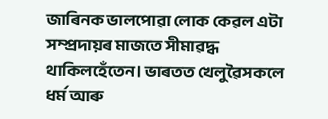জাৰিনক ভালপোৱা লোক কেৱল এটা সম্প্ৰদায়ৰ মাজতে সীমাৱদ্ধ থাকিলহেঁতেন। ভাৰতত খেলুৱৈসকলে ধৰ্ম আৰু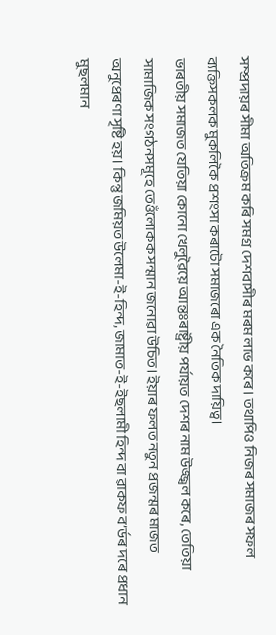সম্প্ৰদায়ৰ সীমা অতিক্ৰম কৰি সমগ্ৰ দেশবাসীৰ মৰম লাভ কৰে। তথাপিও নিজৰ সমাজৰ সফল ব্যক্তিসকলক মুকলিকৈ প্ৰশংসা কৰাটো সমাজৰো এক নৈতিক দায়িত্ব।
ভাৰতীয় সমাজত যেতিয়া কোনো খেলুৱৈয়ে আন্তঃৰাষ্ট্ৰীয় পৰ্যায়ত দেশৰ নাম উজ্জ্বল কৰে, তেতিয়া সামাজিক সংগঠনসমূহে তেওঁলোকক সন্মান জনোৱা উচিত। ইয়াৰ ফলত নতুন প্ৰজন্মৰ মাজত অনুপ্ৰেৰণা সৃষ্টি হয়। কিন্তু জমিয়ত উলেমা-ই-হিন্দ, জামাত-ই-ইছলামী হিন্দ বা ৱাকফ ব’ৰ্ডৰ দৰে প্ৰধান মুছলমান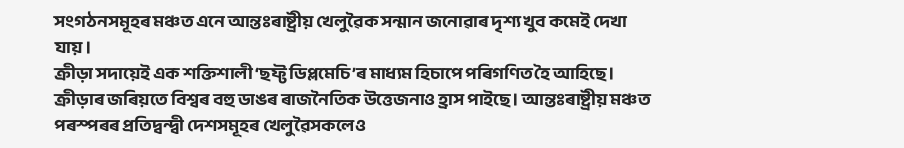সংগঠনসমূহৰ মঞ্চত এনে আন্তঃৰাষ্ট্ৰীয় খেলুৱৈক সন্মান জনোৱাৰ দৃশ্য খুব কমেই দেখা যায়।
ক্ৰীড়া সদায়েই এক শক্তিশালী ‘ছফ্ট ডিপ্লমেচি’ৰ মাধ্যম হিচাপে পৰিগণিত হৈ আহিছে। ক্ৰীড়াৰ জৰিয়তে বিশ্বৰ বহু ডাঙৰ ৰাজনৈতিক উত্তেজনাও হ্ৰাস পাইছে। আন্তঃৰাষ্ট্ৰীয় মঞ্চত পৰস্পৰৰ প্ৰতিদ্বন্দ্বী দেশসমূহৰ খেলুৱৈসকলেও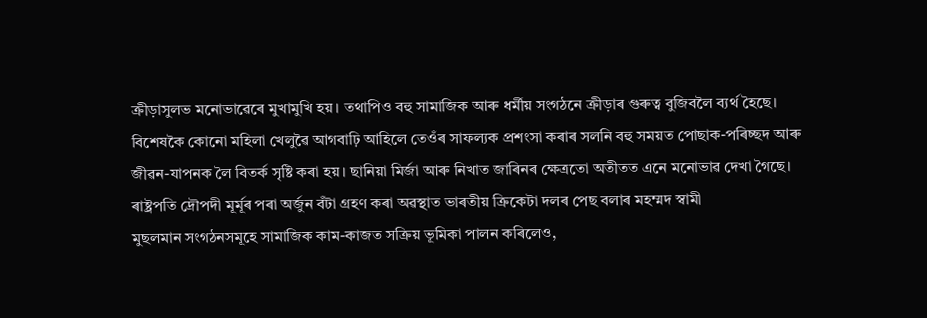ক্ৰীড়াসুলভ মনোভাৱেৰে মুখামুখি হয়। তথাপিও বহু সামাজিক আৰু ধৰ্মীয় সংগঠনে ক্ৰীড়াৰ গুৰুত্ব বুজিবলৈ ব্যৰ্থ হৈছে। বিশেষকৈ কোনো মহিলা খেলুৱৈ আগবাঢ়ি আহিলে তেওঁৰ সাফল্যক প্ৰশংসা কৰাৰ সলনি বহু সময়ত পোছাক-পৰিচ্ছদ আৰু জীৱন-যাপনক লৈ বিতৰ্ক সৃষ্টি কৰা হয়। ছানিয়া মিৰ্জা আৰু নিখাত জাৰিনৰ ক্ষেত্ৰতো অতীতত এনে মনোভাৱ দেখা গৈছে।
ৰাষ্ট্ৰপতি দ্ৰৌপদী মূৰ্মূৰ পৰা অৰ্জুন বঁটা গ্ৰহণ কৰা অৱস্থাত ভাৰতীয় ক্ৰিকেটা দলৰ পেছ বলাৰ মহম্মদ স্বামী
মুছলমান সংগঠনসমূহে সামাজিক কাম-কাজত সক্ৰিয় ভূমিকা পালন কৰিলেও,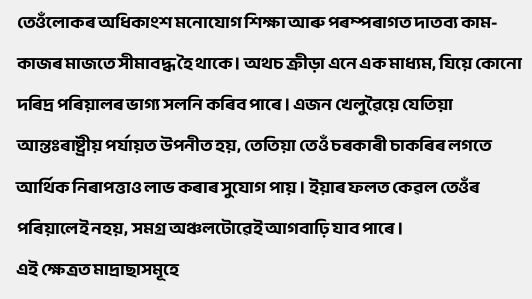তেওঁলোকৰ অধিকাংশ মনোযোগ শিক্ষা আৰু পৰম্পৰাগত দাতব্য কাম-কাজৰ মাজতে সীমাবদ্ধ হৈ থাকে। অথচ ক্ৰীড়া এনে এক মাধ্যম, যিয়ে কোনো দৰিদ্ৰ পৰিয়ালৰ ভাগ্য সলনি কৰিব পাৰে। এজন খেলুৱৈয়ে যেতিয়া আন্তঃৰাষ্ট্ৰীয় পৰ্যায়ত উপনীত হয়, তেতিয়া তেওঁ চৰকাৰী চাকৰিৰ লগতে আৰ্থিক নিৰাপত্তাও লাভ কৰাৰ সুযোগ পায়। ইয়াৰ ফলত কেৱল তেওঁৰ পৰিয়ালেই নহয়, সমগ্ৰ অঞ্চলটোৱেই আগবাঢ়ি যাব পাৰে।
এই ক্ষেত্ৰত মাদ্ৰাছাসমূহে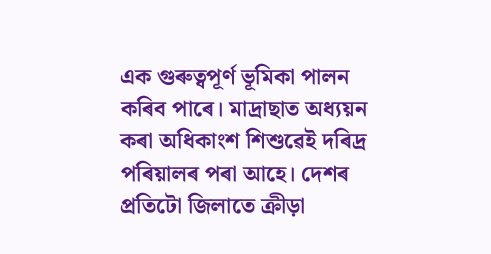এক গুৰুত্বপূৰ্ণ ভূমিকা পালন কৰিব পাৰে। মাদ্ৰাছাত অধ্যয়ন কৰা অধিকাংশ শিশুৱেই দৰিদ্ৰ পৰিয়ালৰ পৰা আহে। দেশৰ প্ৰতিটো জিলাতে ক্ৰীড়া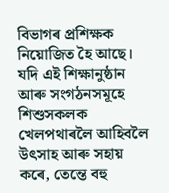বিভাগৰ প্ৰশিক্ষক নিয়োজিত হৈ আছে। যদি এই শিক্ষানুষ্ঠান আৰু সংগঠনসমূহে শিশুসকলক খেলপথাৰলৈ আহিবলৈ উৎসাহ আৰু সহায় কৰে, তেন্তে বহু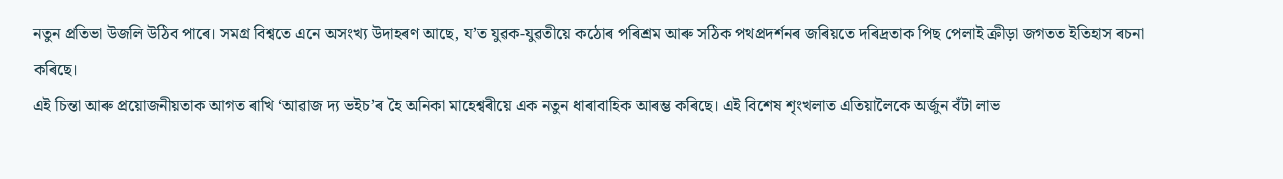নতুন প্ৰতিভা উজলি উঠিব পাৰে। সমগ্ৰ বিশ্বতে এনে অসংখ্য উদাহৰণ আছে, য’ত যুৱক-যুৱতীয়ে কঠোৰ পৰিশ্ৰম আৰু সঠিক পথপ্ৰদৰ্শনৰ জৰিয়তে দৰিদ্ৰতাক পিছ পেলাই ক্ৰীড়া জগতত ইতিহাস ৰচনা কৰিছে।
এই চিন্তা আৰু প্ৰয়োজনীয়তাক আগত ৰাখি ‘আৱাজ দ্য ভইচ’ৰ হৈ অনিকা মাহেশ্বৰীয়ে এক নতুন ধাৰাবাহিক আৰম্ভ কৰিছে। এই বিশেষ শৃংখলাত এতিয়ালৈকে অৰ্জুন বঁটা লাভ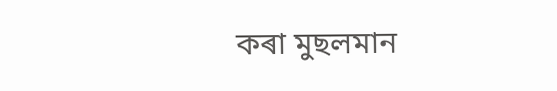কৰা মুছলমান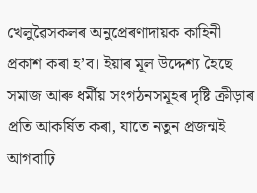খেলুৱৈসকলৰ অনুপ্ৰেৰণাদায়ক কাহিনী প্ৰকাশ কৰা হ’ব। ইয়াৰ মূল উদ্দেশ্য হৈছে সমাজ আৰু ধৰ্মীয় সংগঠনসমূহৰ দৃষ্টি ক্ৰীড়াৰ প্ৰতি আকৰ্ষিত কৰা, যাতে নতুন প্ৰজন্মই আগবাঢ়ি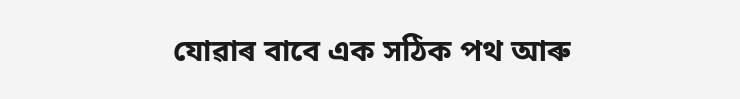যোৱাৰ বাবে এক সঠিক পথ আৰু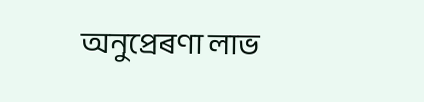অনুপ্ৰেৰণা লাভ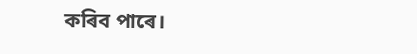কৰিব পাৰে।